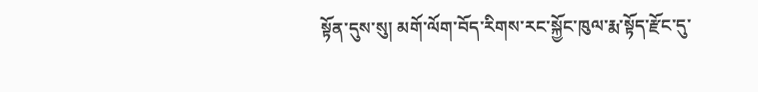སྟོན་དུས་སུ། མགོ་ལོག་བོད་རིགས་རང་སྐྱོང་ཁུལ་རྨ་སྟོད་རྫོང་དུ་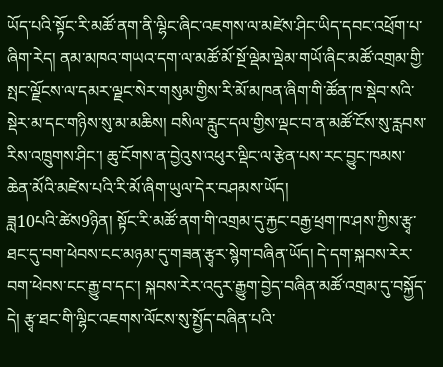ཡོད་པའི་སྟོང་རི་མཚོ་ནག་ནི་ལྷིང་ཞིང་འཇགས་ལ་མཛེས་ཤིང་ཡིད་དབང་འཕྲོག་པ་ཞིག་རེད། ནམ་མཁའ་གཡའ་དག་ལ་མཚོ་མོ་སྔོ་ལྡེམ་ལྡེམ་གཡོ་ཞིང་མཚོ་འགྲམ་གྱི་སྤང་ལྗོངས་ལ་དམར་ལྗང་སེར་གསུམ་གྱིས་རི་མོ་མཁན་ཞིག་གི་ཚོན་ཁ་སྡེབ་སའི་སྡེར་མ་དང་གཉིས་སུ་མ་མཆིས། བསིལ་རླུང་དལ་གྱིས་ལྡང་བ་ན་མཚོ་ངོས་སུ་རླབས་རིས་འཁྲུགས་ཤིང་། ཆུ་ངོགས་ན་བྱེའུས་འཕུར་ལྡིང་ལ་རྩེན་པས་རང་བྱུང་ཁམས་ཆེན་མོའི་མཛེས་པའི་རི་མོ་ཞིག་ཡུལ་དེར་བཤམས་ཡོད།
ཟླ10པའི་ཚེས9ཉིན། སྟོང་རི་མཚོ་ནག་གི་འགྲམ་དུ་རྐྱང་བརྒྱ་ཕྲག་ཁ་ཤས་ཀྱིས་རྩྭ་ཐང་དུ་བག་ཕེབས་ངང་མཉམ་དུ་གཟན་རྩྭར་སྙེག་བཞིན་ཡོད། དེ་དག་སྐབས་རེར་བག་ཕེབས་ངང་རྒྱུ་བ་དང་། སྐབས་རེར་འདུར་རྒྱུག་བྱེད་བཞིན་མཚོ་འགྲམ་དུ་བསྐྱོད་དེ། རྩྭ་ཐང་གི་ལྷིང་འཇགས་ལོངས་སུ་སྤྱོད་བཞིན་པའི་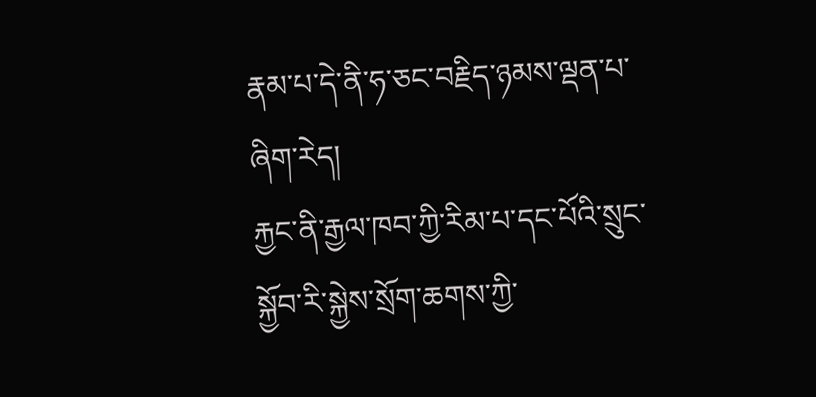རྣམ་པ་དེ་ནི་ཧ་ཅང་བརྗིད་ཉམས་ལྡན་པ་ཞིག་རེད།
རྐྱང་ནི་རྒྱལ་ཁབ་ཀྱི་རིམ་པ་དང་པོའི་སྲུང་སྐྱོབ་རི་སྐྱེས་སྲོག་ཆགས་ཀྱི་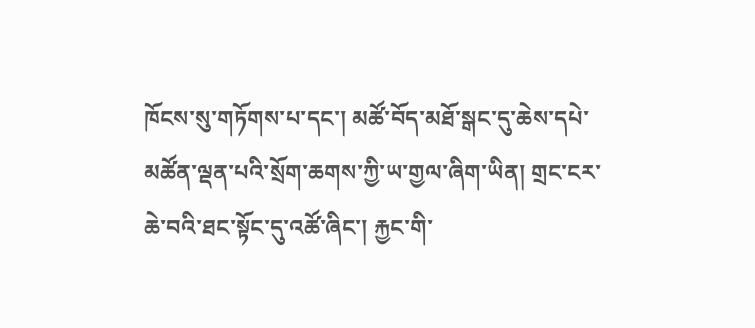ཁོངས་སུ་གཏོགས་པ་དང་། མཚོ་བོད་མཐོ་སྒང་དུ་ཆེས་དཔེ་མཚོན་ལྡན་པའི་སྲོག་ཆགས་ཀྱི་ཡ་གྱལ་ཞིག་ཡིན། གྲང་ངར་ཆེ་བའི་ཐང་སྟོང་དུ་འཚོ་ཞིང་། རྐྱང་གི་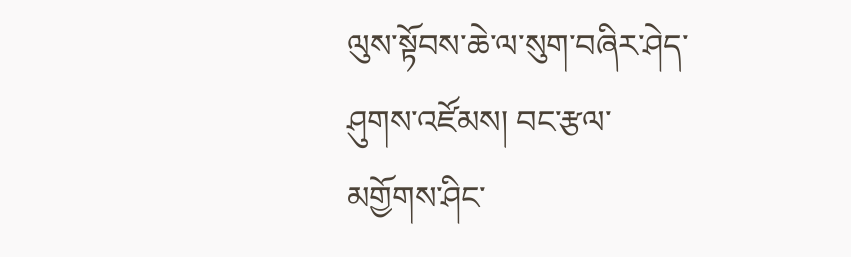ལུས་སྟོབས་ཆེ་ལ་སུག་བཞིར་ཤེད་ཤུགས་འཛོམས། བང་རྩལ་མགྱོགས་ཤིང་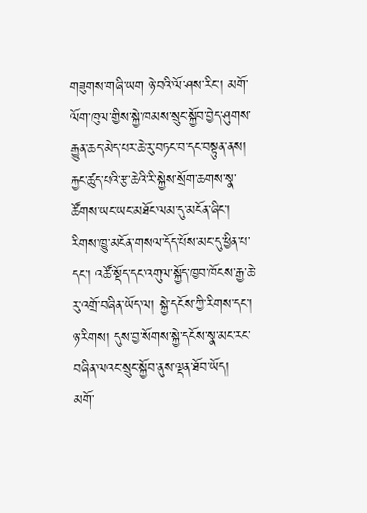གཟུགས་གཞི་ཡག ཉེ་བའི་ལོ་ཤས་རིང་། མགོ་ལོག་ཁུལ་གྱིས་སྐྱེ་ཁམས་སྲུང་སྐྱོབ་བྱེད་ཤུགས་རྒྱུན་ཆད་མེད་པར་ཆེ་རུ་བཏང་བ་དང་བསྟུན་ནས། རྐྱང་ཚུད་པའི་རྩ་ཆེའི་རི་སྐྱེས་སྲོག་ཆགས་སྣ་ཚོགས་ཡང་ཡང་མཐོང་ལམ་དུ་མངོན་ཞིང་། རིགས་ཁྱུ་མངོན་གསལ་དོད་པོས་མང་དུ་ཕྱིན་པ་དང་། འཚོ་སྡོད་དང་འགུལ་སྐྱོད་ཁྱབ་ཁོངས་རྒྱ་ཆེ་རུ་འགྲོ་བཞིན་ཡོད་ལ། སྐྱེ་དངོས་ཀྱི་རིགས་དང་། ཉ་རིགས། དུས་བྱ་སོགས་སྐྱེ་དངོས་སྣ་མང་རང་བཞིན་ལའང་སྲུང་སྐྱོབ་ནུས་ལྡན་ཐོབ་ཡོད།
མགོ་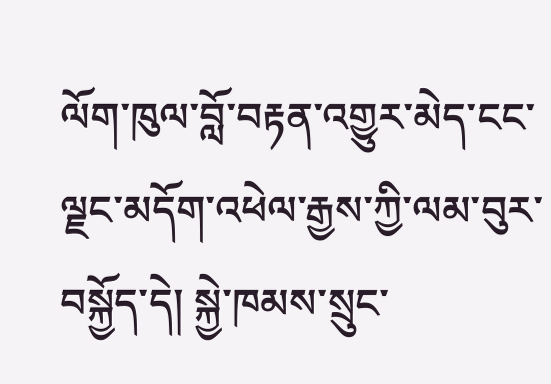ལོག་ཁུལ་བློ་བརྟན་འགྱུར་མེད་ངང་ལྗང་མདོག་འཕེལ་རྒྱས་ཀྱི་ལམ་བུར་བསྐྱོད་དེ། སྐྱེ་ཁམས་སྲུང་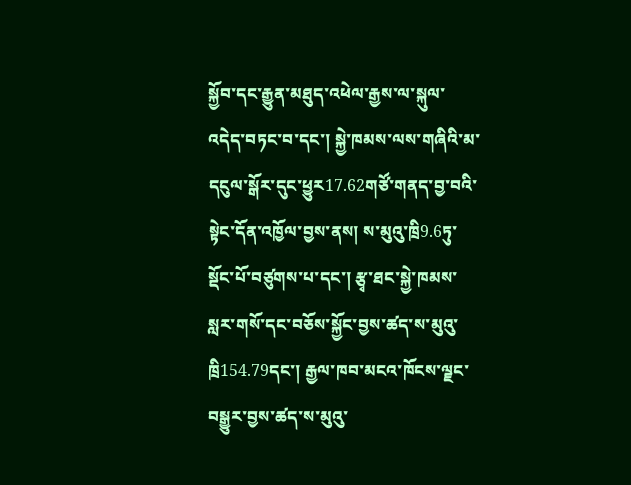སྐྱོབ་དང་རྒྱུན་མཐུད་འཕེལ་རྒྱས་ལ་སྐུལ་འདེད་བཏང་བ་དང་། སྐྱེ་ཁམས་ལས་གཞིའི་མ་དངུལ་སྒོར་དུང་ཕྱུར17.62གཙོ་གནད་བྱ་བའི་སྟེང་དོན་འཁྱོལ་བྱས་ནས། ས་མུའུ་ཁྲི9.6ཏུ་སྡོང་པོ་བཙུགས་པ་དང་། རྩྭ་ཐང་སྐྱེ་ཁམས་སླར་གསོ་དང་བཅོས་སྐྱོང་བྱས་ཚད་ས་མུའུ་ཁྲི154.79དང་། རྒྱལ་ཁབ་མངའ་ཁོངས་ལྗང་བསྒྱུར་བྱས་ཚད་ས་མུའུ་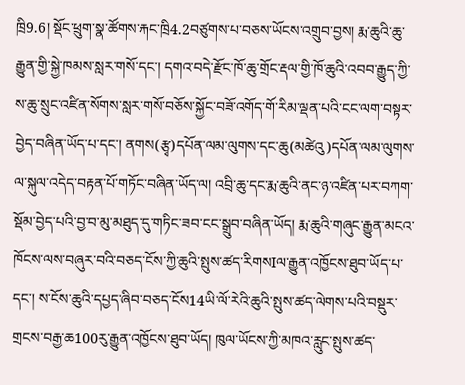ཁྲི9.6། སྡོང་ཕྲུག་སྣ་ཚོགས་རྐང་ཁྲི4.2བཙུགས་པ་བཅས་ཡོངས་འགྲུབ་བྱས། རྨ་ཆུའི་ཆུ་རྒྱུན་གྱི་སྐྱེ་ཁམས་སླར་གསོ་དང་། དགའ་བདེ་རྫོང་ཁོ་ཆུ་གྲོང་རྡལ་གྱི་ཁོ་ཆུའི་འབབ་རྒྱུད་ཀྱི་ས་ཆུ་སྲུང་འཛིན་སོགས་སླར་གསོ་བཅོས་སྐྱོང་བཟོ་འགོད་གོ་རིམ་ལྡན་པའི་ངང་ལག་བསྟར་བྱེད་བཞིན་ཡོད་པ་དང་། ནགས(རྩྭ)དཔོན་ལམ་ལུགས་དང་ཆུ(མཚེའུ)དཔོན་ལམ་ལུགས་ལ་སྐུལ་འདེད་བརྟན་པོ་གཏོང་བཞིན་ཡོད་ལ། འབྲི་ཆུ་དང་རྨ་ཆུའི་ནང་ཉ་འཛིན་པར་བཀག་སྡོམ་བྱེད་པའི་བྱ་བ་མུ་མཐུད་དུ་གཏིང་ཟབ་ངང་སྒྲུབ་བཞིན་ཡོད། རྨ་ཆུའི་གཞུང་རྒྱུན་མངའ་ཁོངས་ལས་བཞུར་བའི་བཅད་ངོས་ཀྱི་ཆུའི་སྤུས་ཚད་རིགསIལ་རྒྱུན་འཁྱོངས་ཐུབ་ཡོད་པ་དང་། ས་ངོས་ཆུའི་དཔྱད་ཞིབ་བཅད་ངོས14ཡི་ལོ་རེའི་ཆུའི་སྤུས་ཚད་ལེགས་པའི་བསྡུར་གྲངས་བརྒྱ་ཆ100རུ་རྒྱུན་འཁྱོངས་ཐུབ་ཡོད། ཁུལ་ཡོངས་ཀྱི་མཁའ་རླུང་སྤུས་ཚད་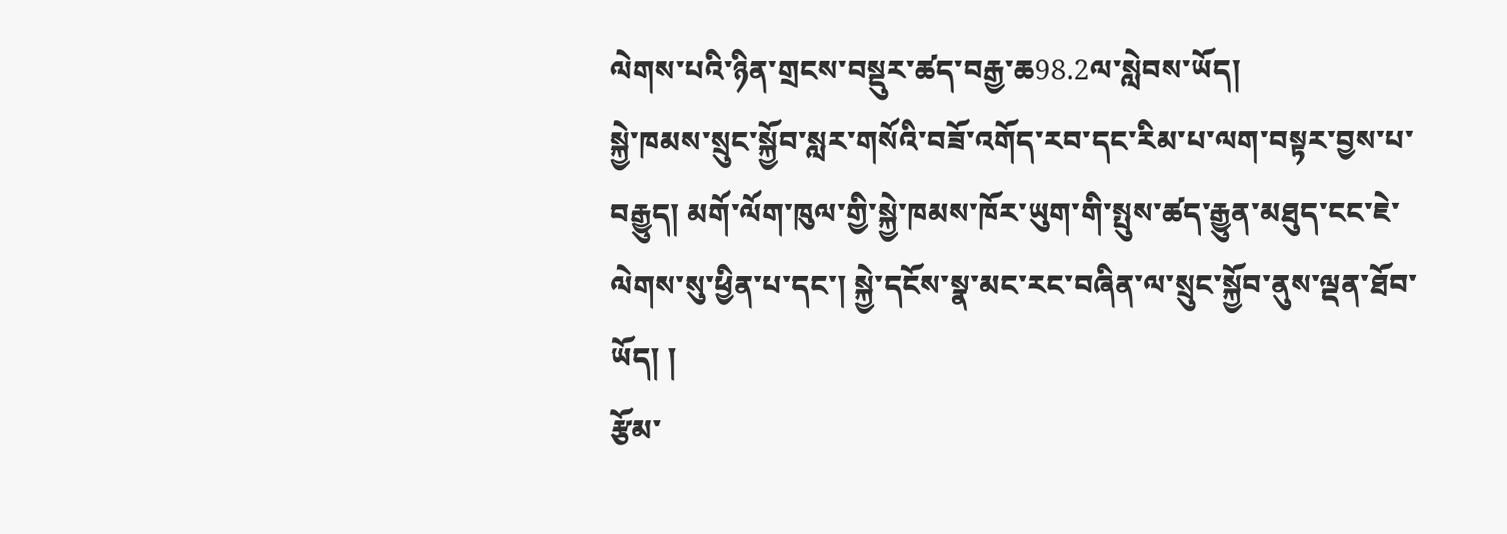ལེགས་པའི་ཉིན་གྲངས་བསྡུར་ཚད་བརྒྱ་ཆ98.2ལ་སླེབས་ཡོད།
སྐྱེ་ཁམས་སྲུང་སྐྱོབ་སླར་གསོའི་བཟོ་འགོད་རབ་དང་རིམ་པ་ལག་བསྟར་བྱས་པ་བརྒྱུད། མགོ་ལོག་ཁུལ་གྱི་སྐྱེ་ཁམས་ཁོར་ཡུག་གི་སྤུས་ཚད་རྒྱུན་མཐུད་ངང་ཇེ་ལེགས་སུ་ཕྱིན་པ་དང་། སྐྱེ་དངོས་སྣ་མང་རང་བཞིན་ལ་སྲུང་སྐྱོབ་ནུས་ལྡན་ཐོབ་ཡོད། །
རྩོམ་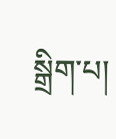སྒྲིག་པ།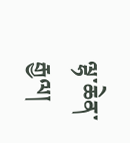ལྷ་ཆེན་རྒྱལ།